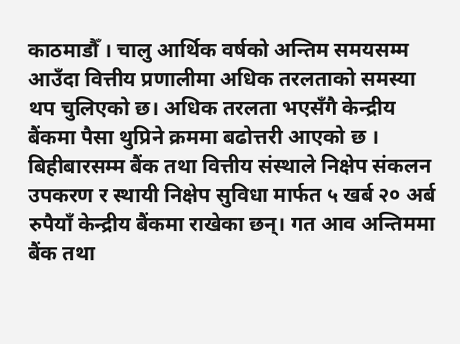काठमाडौँ । चालु आर्थिक वर्षको अन्तिम समयसम्म आउँदा वित्तीय प्रणालीमा अधिक तरलताको समस्या थप चुलिएको छ। अधिक तरलता भएसँगै केन्द्रीय बैंकमा पैसा थुप्रिने क्रममा बढोत्तरी आएको छ ।
बिहीबारसम्म बैंक तथा वित्तीय संस्थाले निक्षेप संकलन उपकरण र स्थायी निक्षेप सुविधा मार्फत ५ खर्ब २० अर्ब रुपैयाँ केन्द्रीय बैंकमा राखेका छन्। गत आव अन्तिममा बैंक तथा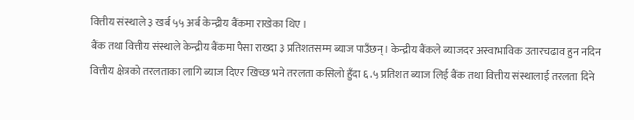वित्तीय संस्थाले ३ खर्ब ५५ अर्ब केन्द्रीय बैंकमा राखेका थिए ।
बैंक तथा वित्तीय संस्थाले केन्द्रीय बैंकमा पैसा राख्दा ३ प्रतिशतसम्म ब्याज पाउँछन्। केन्द्रीय बैंकले ब्याजदर अस्वाभाविक उतारचढाव हुन नदिन वित्तीय क्षेत्रको तरलताका लागि ब्याज दिएर खिच्छ भने तरलता कसिलो हुँदा ६.५ प्रतिशत ब्याज लिई बैंक तथा वित्तीय संस्थालाई तरलता दिने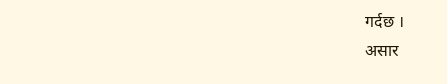गर्दछ ।
असार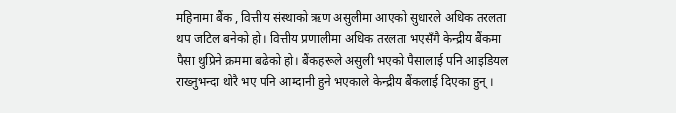महिनामा बैंक , वित्तीय संस्थाको ऋण असुलीमा आएको सुधारले अधिक तरलता थप जटिल बनेको हो। वित्तीय प्रणालीमा अधिक तरलता भएसँगै केन्द्रीय बैंकमा पैसा थुप्रिने क्रममा बढेको हो। बैंकहरूले असुली भएको पैसालाई पनि आइडियल राख्नुभन्दा थोरै भए पनि आम्दानी हुने भएकाले केन्द्रीय बैंकलाई दिएका हुन् ।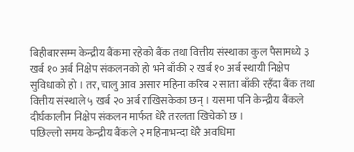बिहीबारसम्म केन्द्रीय बैंकमा रहेको बैंक तथा वित्तीय संस्थाका कुल पैसामध्ये ३ खर्ब १० अर्ब निक्षेप संकलनको हो भने बाँकी २ खर्ब १० अर्ब स्थायी निक्षेप सुविधाको हो । तर, चालु आव असार महिना करिब २ साता बाँकी रहँदा बैंक तथा वित्तीय संस्थाले ५ खर्ब २० अर्ब राखिसकेका छन् । यसमा पनि केन्द्रीय बैंकले दीर्घकालीन निक्षेप संकलन मार्फत धेरै तरलता खिचेको छ ।
पछिल्लो समय केन्द्रीय बैंकले २ महिनाभन्दा धेरै अवधिमा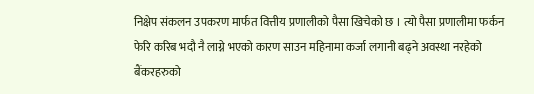निक्षेप संकलन उपकरण मार्फत वित्तीय प्रणालीको पैसा खिचेको छ । त्यो पैसा प्रणालीमा फर्कन फेरि करिब भदौ नै लाग्ने भएको कारण साउन महिनामा कर्जा लगानी बढ्ने अवस्था नरहेको बैंकरहरुको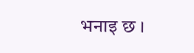भनाइ छ ।